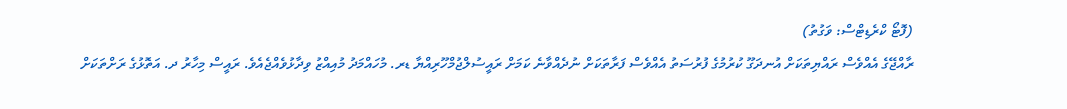(ފޮޓޯ ކްރެޑިޓްސް: ވަގުތު)
ރާއްޖޭގެ އެއްވެސް ރައްޔިތަކަށް އުނދަގޫ ކުރުމުގެ ފުރުސަތު އެއްވެސް ފަރާތަކަށް ނުދެއްވާނެ ކަމަށް ރައީސުލްޖުމްހޫރިއްޔާ ޑރ. މުހައްމަދު މުއިއްޒު ވިދާޅުވެއްޖެއެވެ. ރައީސް މިހާރު ދ. އަތޮޅުގެ ރަށްތަކަށް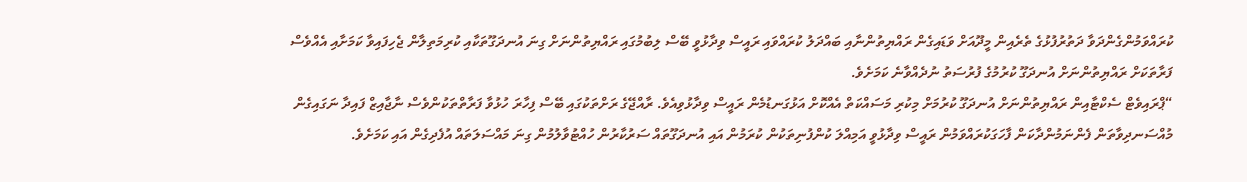ކުރައްވަމުންގެންދަވާ ދަތުރުފުޅުގެ ތެރެއިން މީދޫއަށް ވަޑައިގެން ރައްޔިތުންނާއި ބައްދަލު ކުރައްވައި ރައީސް ވިދާޅުވީ ބޭސް ލިބުމުގައި ރައްޔިތުންނަށް ގިނަ އުނދަގޫތަކާއި ކުރިމަތިލާން ޖެހިފައިވާ ކަމަށާއި އެއްވެސް ފަރާތަކަށް ރައްޔިތުންނަށް އުނދަގޫ ކުރުމުގެ ފުރުސަތު ނުދެއްވާނެ ކަމަށެވެ.
“ޕްރައިވެޓް ސެކްޓާއިން ރައްޔިތުންނަށް އުނދަގޫ ކުރުމަށް މިކުރި މަސައްކަތް އެއްކޮށް އަޅުގަނޑުމެން ރައީސް ވިދާޅުވިއެވެ. ރާއްޖޭގެ ރަށްތަކުގައި ބޭސް ފިހާރަ ހުޅުވާ ފަރާތްތަކުންވެސް ނާޖާއިޒް ފައިދާ ނަގައިގެން މުއްސަނދިވާތަން ފެންނަމުންދާކަން ފާހަގަކުރައްވަމުން ރައީސް ވިދާޅުވީ އަމިއްލަ ކުންފުނިތަކުން ކުރަމުން އައި އުނދަގޫތައް ސަރުކާރުން ހުއްޓުވާލުމުން ގިނަ މައްސަލަތައް އުފެދިގެން އައި ކަމަށެވެ.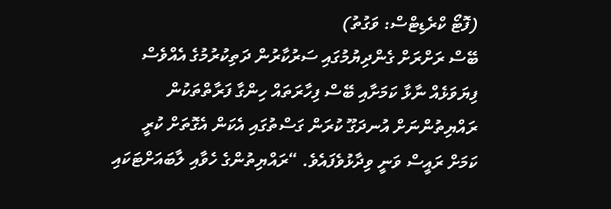(ފޮޓޯ ކްރެޑިޓްސް: ވަގުތު)
ބޭސް ރަށްރަށް ގެންދިޔުމުގައި ސަރުކާރުން ދަތިކުރުމުގެ އެއްވެސް ފިޔަވަޅެއް ނާޅާ ކަމަށާއި ބޭސް ފިހާރަތައް ހިންގާ ފަރާތްތަކުން ރައްޔިތުންނަށް އުނދަގޫ ކުރަން ގަސްތުގައި އެކަން އެގޮތަށް ކުރީ ކަމަށް ރައީސް ވަނީ ވިދާޅުވެފައެވެ. “ރައްޔިތުންގެ ހެވާއި ލާބައަށްޓަކައި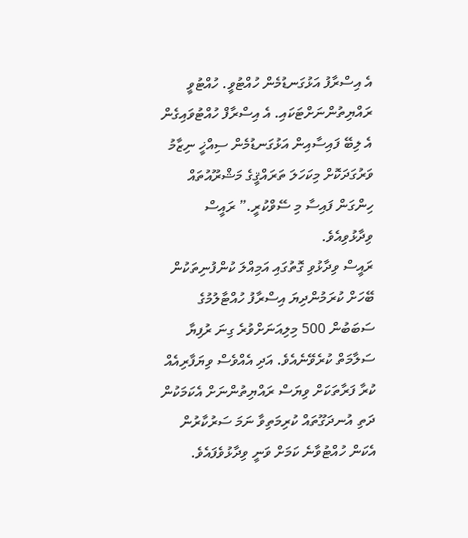އެ އިސްރާފު އަޅުގަނޑުމެން ހުއްޓުވީ. ހުއްޓުވީ ރައްޔިތުންނަށްޓަކައި. އެ އިސްރާފް ހުއްޓުވައިގެން އެ ލިބޭ ފައިސާއިން އަޅުގަނޑުމެން ސިއްޚީ ނިޒާމު ވަރުގަދަކޮށް މިކަހަލަ ތަރައްޤީގެ މަޝްރޫއުތައް ހިންގަން ފައިސާ މި ސޭވްކުރީ.” ރައީސް ވިދާޅުވިއެވެ.
ރައީސް ވިދާޅުވި ގޮތުގައި އަމިއްލަ ކުންފުނިތަކުން ބޭހަށް ކުރަމުންދިޔަ އިސްރާފު ހުއްޓާލުމުގެ ސަބަބުން 500 މިލިއަނަށްވުރެ ގިނަ ރުފިޔާ ސަލާމަތް ކުރެވޭނެއެވެ. އަދި އެއްވެސް ވިޔަފާރިއެއް ކުރާ ފަރާތަކަށް ވިޔަސް ރައްޔިތުންނަށް އެކަމަކުން ދަތި އުނދަގޫތައް ކުރިމަތިވާ ނަމަ ސަރުކާރުން އެކަން ހުއްޓުވާނެ ކަމަށް ވަނީ ވިދާޅުވެފައެވެ.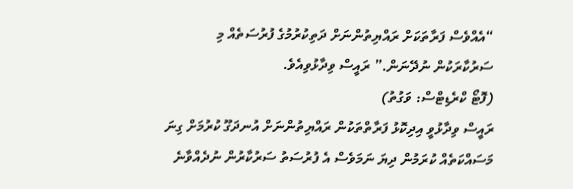“އެއްވެސް ފަރާތަކަށް ރައްޔިތުންނަށް ދަތިކުރުމުގެ ފުރުސަތެއް މި ސަރުކާރަކުން ނުދޭނަން.” ރައީސް ވިދާޅުވިއެވެ.
(ފޮޓޯ ކްރެޑިޓްސް: ވަގުތު)
ރައީސް ވިދާޅުވީ އިދިކޮޅު ފަރާތްތަކުން ރައްޔިތުންނަށް އުނދަގޫ ކުރުމަށް ގިނަ މަސައްކަތެއް ކުރަމުން ދިޔަ ނަމަވެސް އެ ފުރުސަތު ސަރުކާރުން ނުދެއްވާނެ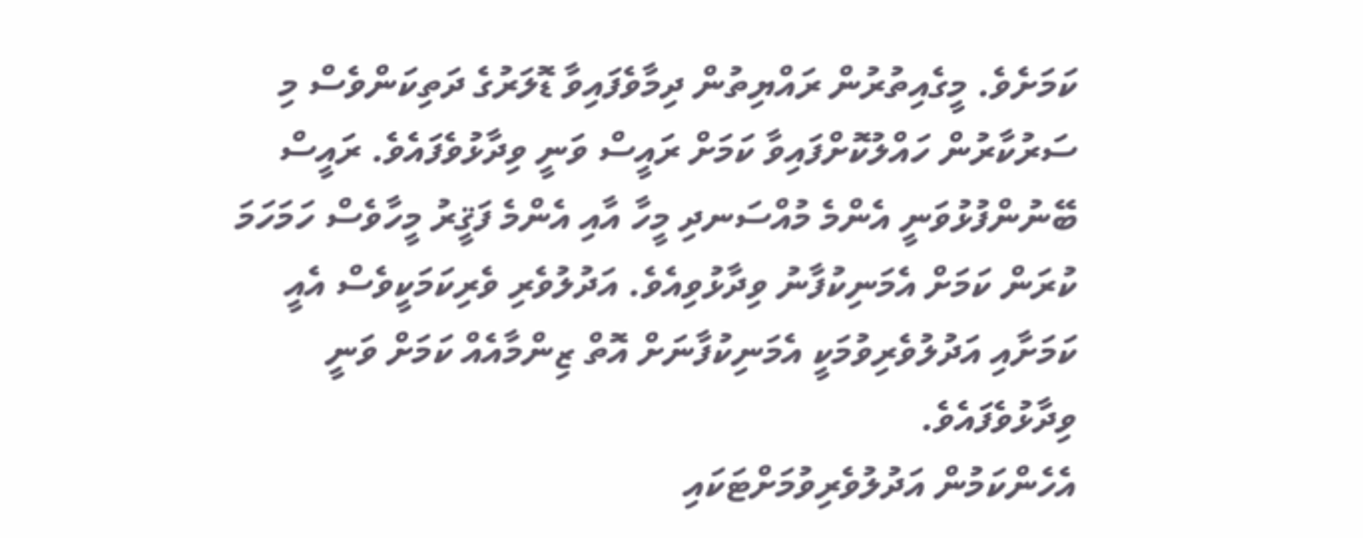ކަމަށެވެ. މީގެއިތުރުން ރައްޔިތުން ދިމާވެފައިވާ ޑޮލަރުގެ ދަތިކަންވެސް މި ސަރުކާރުން ހައްލުކޮށްފައިވާ ކަމަށް ރައީސް ވަނީ ވިދާޅުވެފައެވެ. ރައީސް ބޭނުންފުޅުވަނީ އެންމެ މުއްސަނދި މީހާ އާއި އެންމެ ފަޤީރު މީހާވެސް ހަމަހަމަ ކުރަން ކަމަށް އެމަނިކުފާނު ވިދާޅުވިއެވެ. އަދުލުވެރި ވެރިކަމަކީވެސް އެއީ ކަމަށާއި އަދުލުވެރިވުމަކީ އެމަނިކުފާނަށް އޮތް ޒިންމާއެއް ކަމަށް ވަނީ ވިދާޅުވެފައެވެ.
އެހެންކަމުން އަދުލުވެރިވުމަށްޓަކައި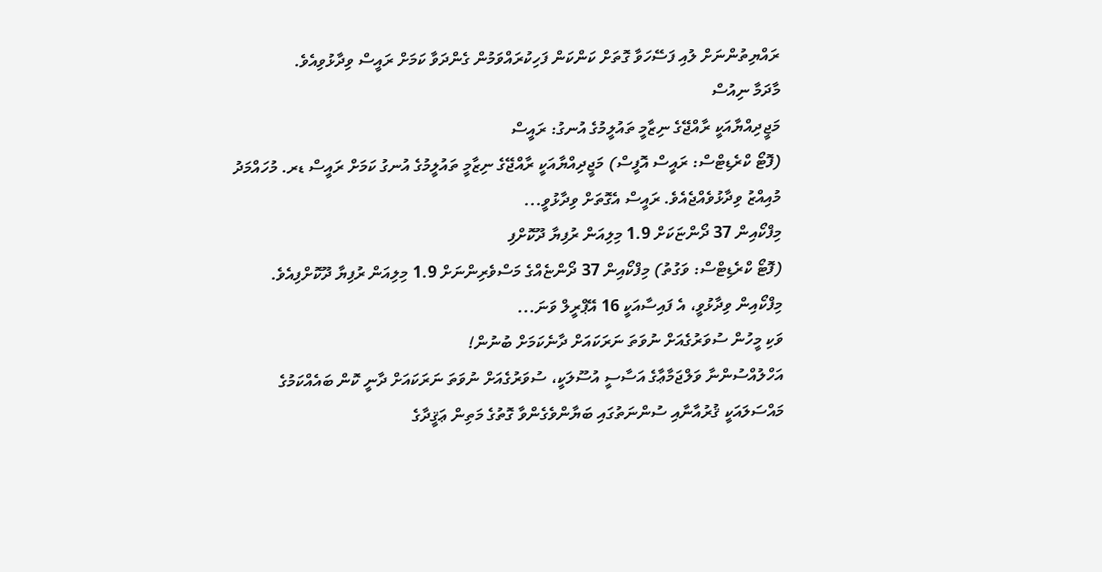ރައްޔިތުންނަށް ލުއި ފަސޭހަވާ ގޮތަށް ކަންކަން ފަހިކުރައްވަމުން ގެންދަވާ ކަމަށް ރައީސް ވިދާޅުވިއެވެ.
މާދަމާ ނިއުސް
މަޖީދިއްޔާއަކީ ރާއްޖޭގެ ނިޒާމީ ތައުލީމުގެ އުނގު: ރައީސް
(ފޮޓޯ ކްރެޑިޓްސް: ރައީސް އޮފީސް) މަޖީދިއްޔާއަކީ ރާއްޖޭގެ ނިޒާމީ ތައުލީމުގެ އުނގު ކަމަށް ރައީސް ޑރ. މުހައްމަދު މުއިއްޒު ވިދާޅުވެއްޖެއެވެ. ރައީސް އެގޮތަށް ވިދާޅުވީ...
މިފްކޯއިން 37 ދޯންޏަކަށް 1.9 މިލިއަން ރުފިޔާ ދޫކޮށްފި
(ފޮޓޯ ކްރެޑިޓްސް: ވަގުތު) މިފްކޯއިން 37 ދޯންޏެއްގެ މަސްވެރިންނަށް 1.9 މިލިއަން ރުފިޔާ ދޫކޮށްފިއެވެ. މިފްކޯއިން ވިދާޅުވީ، އެ ފައިސާއަކީ 16 އޭޕްރީލް ވަނަ...
ވަކި މީހުން ސުވަރުގެއަށް ނުވަތަ ނަރަކައަށް ދާނެކަމަށް ބުނުން!
އަހްލުއްސުންނާ ވަލްޖަމާޢާގެ އަސާސީ އުސޫލަކީ، ސުވަރުގެއަށް ނުވަތަ ނަރަކައަށް ދާނީ ކޮން ބައެއްކަމުގެ މައްސަލައަކީ ޤުރުއާނާއި ސުންނަތުގައި ބަޔާންވެގެންވާ ގޮތުގެ މަތިން ޢަޤީދާގެ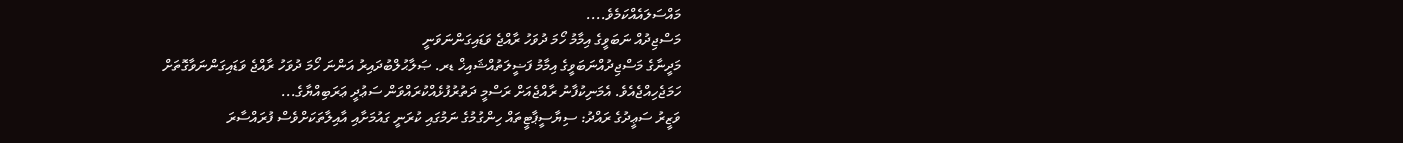މައްސަލައެއްކަމެވެ....
މަސްޖިދުއް ނަބަވީގެ އިމާމު ހޯމަ ދުވަހު ރާއްޖެ ވަޑައިގަންނަވަނީ
މަދީނާގެ މަސްޖިދުއްނަބަވީގެ އިމާމު ފަޟީލަތުއްޝައިޚް ޑރ. ޞަލާޙުލްބުދައިރު އަންނަ ހޯމަ ދުވަހު ރާއްޖެ ވަޑައިގަންނަވާގޮތަށް ހަމަޖެހިއްޖެއެވެ. އެމަނިކުފާނު ރާއްޖެއަށް ރަސްމީ ދަތުރުފުޅެއްކުރައްވަން ސަޢުދީ ޢަރަބިއްޔާގެ...
ވަޒީރު ސަޢީދުގެ ރައްދު: ސިޔާސީޕާޓީތައް ހިންގުމުގެ ނަމުގައި ކުރަނީ ގައުމަށާއި އާއިލާތަކަށްވެސް ފުރައްސާރަ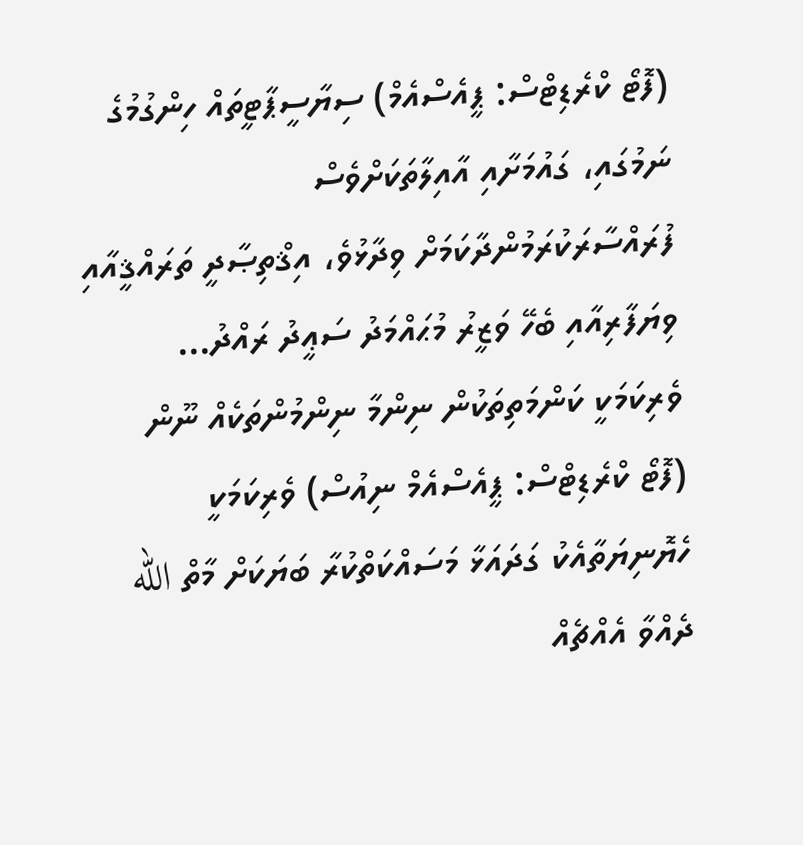(ފޮޓޯ ކްރެޑިޓްސް: ޕީއެސްއެމް) ސިޔާސީޕާޓީތައް ހިންގުމުގެ ނަމުގައި، ގައުމަށާއި އާއިލާތަކަށްވެސް ފުރައްސާރަކުރަމުންދާކަމަށް ވިދާޅުވެ، އިޤްތިޞާދީ ތަރައްޤީއާއި ވިޔަފާރިއާއި ބެހޭ ވަޒީރު މުޙައްމަދު ސަޢީދު ރައްދު...
ވެރިކަމަކީ ކަންމަތިތަކުން ނިންމާ ނިންމުންތަކެއް ނޫން
(ފޮޓޯ ކްރެޑިޓްސް: ޕީއެސްއެމް ނިއުސް) ވެރިކަމަކީ ހެޔޮނިޔަތާއެކު ގަދައަޅާ މަސައްކަތްކުރާ ބަޔަކަށް މާތް الله ދެއްވާ އެއްޗެއް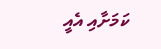ކަމަށާއި އެއީ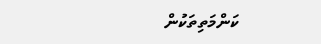ކަންމަތިތަކުން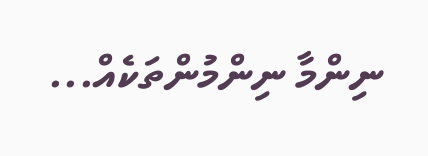ނިންމާ ނިންމުންތަކެއް...